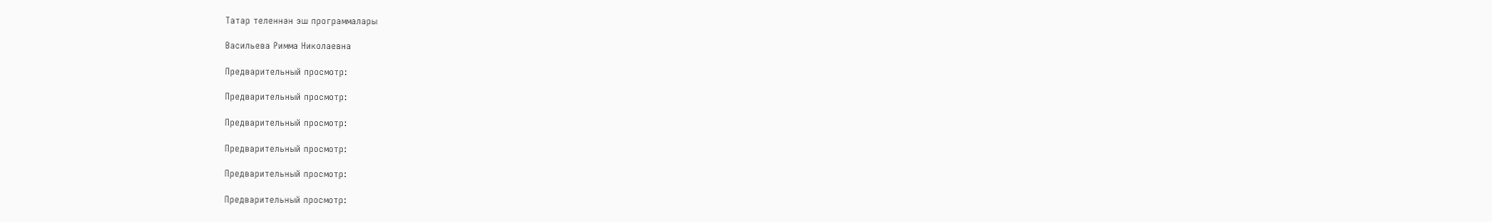Татар теленнән эш программалары

Васильева Римма Николаевна

Предварительный просмотр:

Предварительный просмотр:

Предварительный просмотр:

Предварительный просмотр:

Предварительный просмотр:

Предварительный просмотр: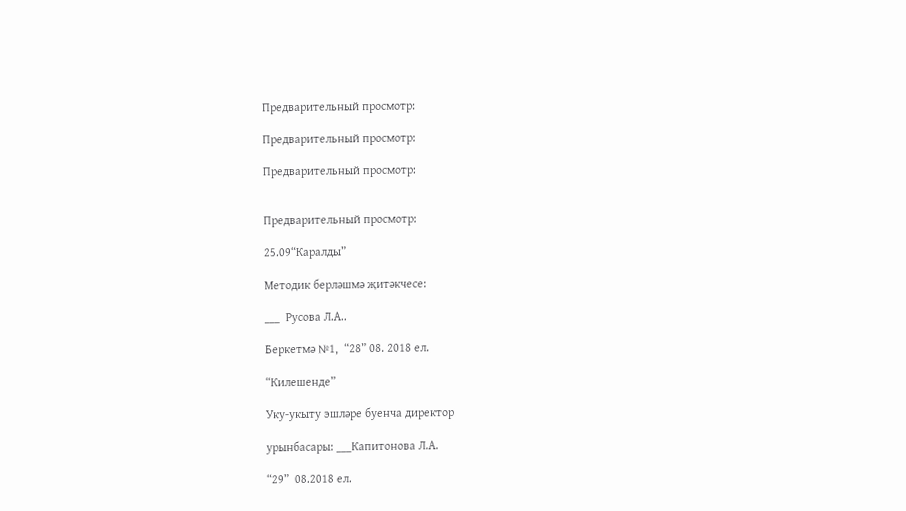Предварительный просмотр:

Предварительный просмотр:

Предварительный просмотр:


Предварительный просмотр:

25.09“Каралды”

Методик берләшмә җитәкчесе:

___  Русова Л.А..

Беркетмә №1,  “28” 08. 2018 ел.

“Килешенде”

Уку-укыту эшләре буенча директор

урынбасары: ___Капитонова Л.А.

“29”  08.2018 ел.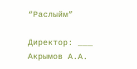“Раслыйм”

Директор: ___ Акрымов А.А.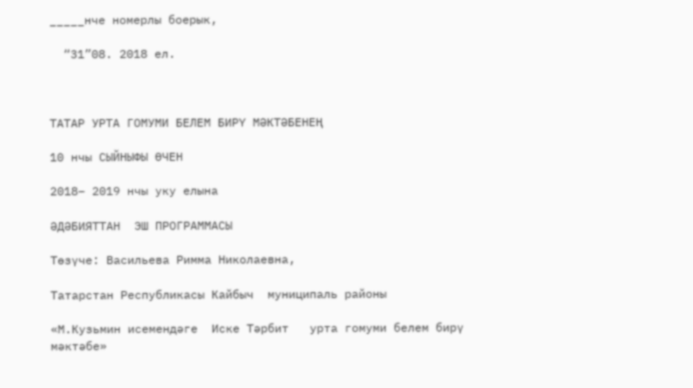_____нче номерлы боерык,

  “31”08. 2018 ел.



ТАТАР УРТА ГОМУМИ БЕЛЕМ БИРҮ МӘКТӘБЕНЕҢ

10 нчы СЫЙНЫФЫ ӨЧЕН

2018– 2019 нчы уку елына

ӘДӘБИЯТТАН  ЭШ ПРОГРАММАСЫ

Төзүче: Васильева Римма Николаевна,

Татарстан Республикасы Кайбыч  муниципаль районы

«М.Кузьмин исемендәге  Иске Тәрбит   урта гомуми белем бирү мәктәбе»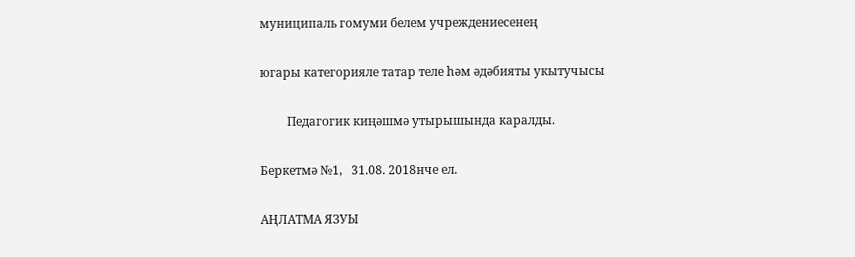муниципаль гомуми белем учреждениесенең

югары категорияле татар теле һәм әдәбияты укытучысы

         Педагогик киңәшмә утырышында каралды.

Беркетмә №1,   31.08. 2018нче ел.

АҢЛАТМА ЯЗУЫ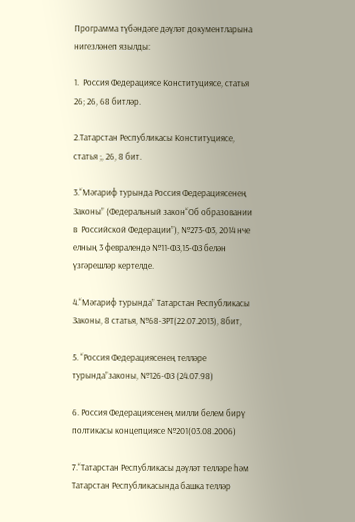Программа түбәндәге дәүләт документларына нигезләнеп язылды:

1.  Россия Федерациясе Конституциясе, статья 26; 26, 68 битләр.

2.Татарстан Республикасы Конституциясе, статья ;, 26, 8 бит.

3.“Мәгариф турында Россия Федерациясенең Законы” (Федеральный закон“Об образовании в  Российской Федерации”), №273-Ф3, 2014 нче елның 3 февралендә №11-ФЗ,15-ФЗ белән үзгәрешләр кертелде.

4.“Мәгариф турында” Татарстан Республикасы Законы, 8 статья, №68-ЗРТ(22.07.2013), 8бит,

5. “Россия Федерациясенең телләре турында”законы, №126-ФЗ (24.07.98)

6. Россия Федерациясенең милли белем бирү полтикасы концепциясе №201(03.08.2006)

7.“Татарстан Республикасы дәүләт телләре һәм Татарстан Республикасында башка телләр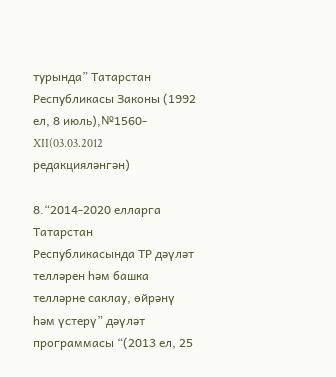турында” Татарстан Республикасы Законы (1992 ел, 8 июль),№1560-XII(03.03.2012 редакцияләнгән)

8.“2014-2020 елларга Татарстан Республикасында ТР дәүләт телләрен һәм башка телләрне саклау, өйрәнү һәм үстерү” дәүләт программасы “(2013 ел, 25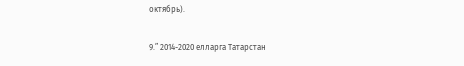октябрь).

9.” 2014-2020 елларга Татарстан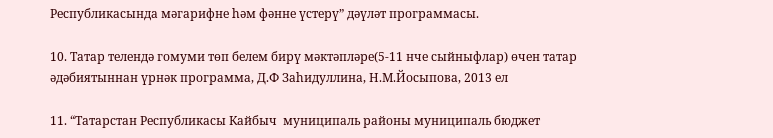Республикасында мәгарифне һәм фәнне үстерү” дәүләт программасы.

10. Татар телендә гомуми төп белем бирү мәктәпләре(5-11 нче сыйныфлар) өчен татар  әдәбиятыннан үрнәк программа, Д.Ф Заһидуллина, Н.М.Йосыпова, 2013 ел

11. “Татарстан Республикасы Кайбыч  муниципаль районы муниципаль бюджет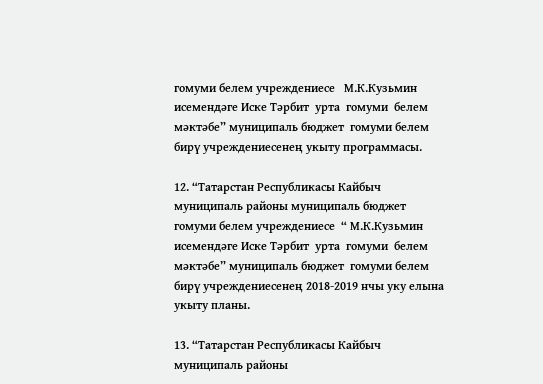гомуми белем учреждениесе   М.К.Кузьмин исемендәге Иске Тәрбит  урта  гомуми  белем мәктәбе” муниципаль бюджет  гомуми белем бирү учреждениесенең укыту программасы.

12. “Татарстан Республикасы Кайбыч  муниципаль районы муниципаль бюджет гомуми белем учреждениесе  “ М.К.Кузьмин исемендәге Иске Тәрбит  урта  гомуми  белем мәктәбе” муниципаль бюджет  гомуми белем бирү учреждениесенең 2018-2019 нчы уку елына укыту планы.

13. “Татарстан Республикасы Кайбыч  муниципаль районы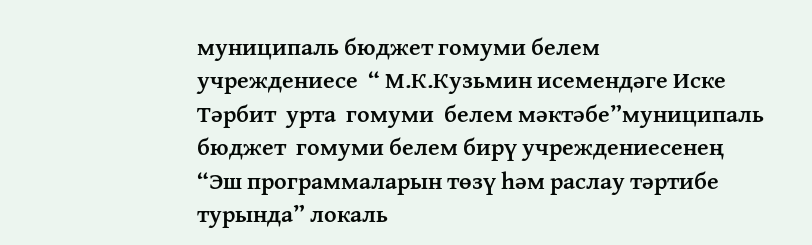муниципаль бюджет гомуми белем учреждениесе  “ М.К.Кузьмин исемендәге Иске Тәрбит  урта  гомуми  белем мәктәбе”муниципаль бюджет  гомуми белем бирү учреждениесенең “Эш программаларын төзү һәм раслау тәртибе турында” локаль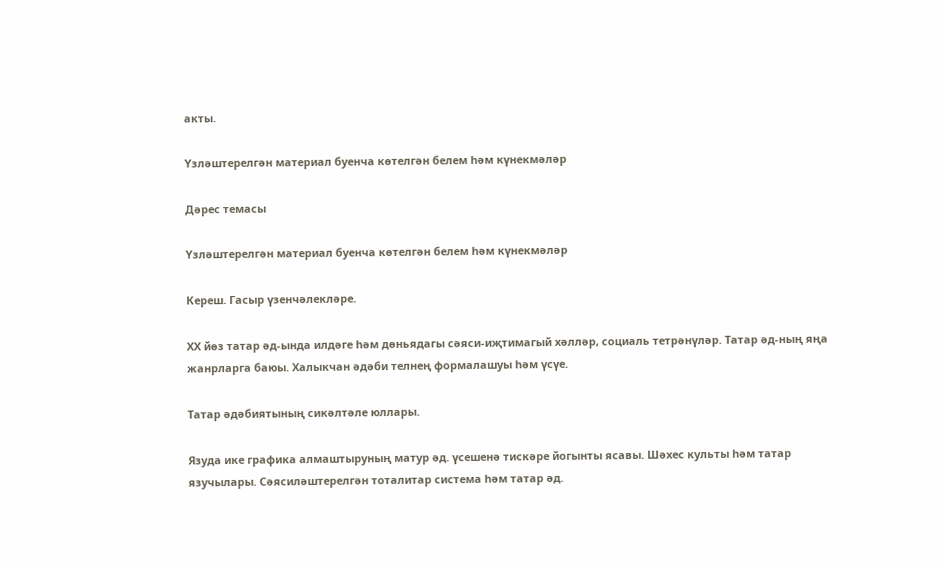акты.

Үзләштерелгән материал буенча көтелгән белем һәм күнекмәләр

Дәрес темасы

Үзләштерелгән материал буенча көтелгән белем һәм күнекмәләр

Кереш. Гасыр үзенчәлекләре.

ХХ йөз татар әд-ында илдәге һәм дөньядагы сәяси-иҗтимагый хәлләр, социаль тетрәнүләр. Татар әд-ның яңа жанрларга баюы. Халыкчан әдәби телнең формалашуы һәм үсүе.

Татар әдәбиятының сикәлтәле юллары.

Язуда ике графика алмаштыруның матур әд. үсешенә тискәре йогынты ясавы. Шәхес культы һәм татар язучылары. Сәясиләштерелгән тоталитар система һәм татар әд.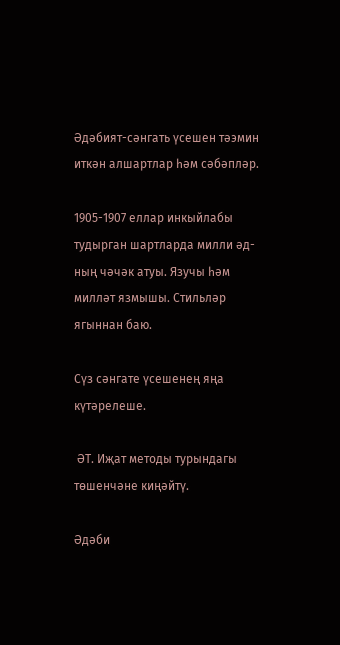Әдәбият-сәнгать үсешен тәэмин иткән алшартлар һәм сәбәпләр.

1905-1907 еллар инкыйлабы тудырган шартларда милли әд-ның чәчәк атуы. Язучы һәм милләт язмышы. Стильләр ягыннан баю.

Сүз сәнгате үсешенең яңа күтәрелеше.

 ӘТ. Иҗат методы турындагы төшенчәне киңәйтү.

Әдәби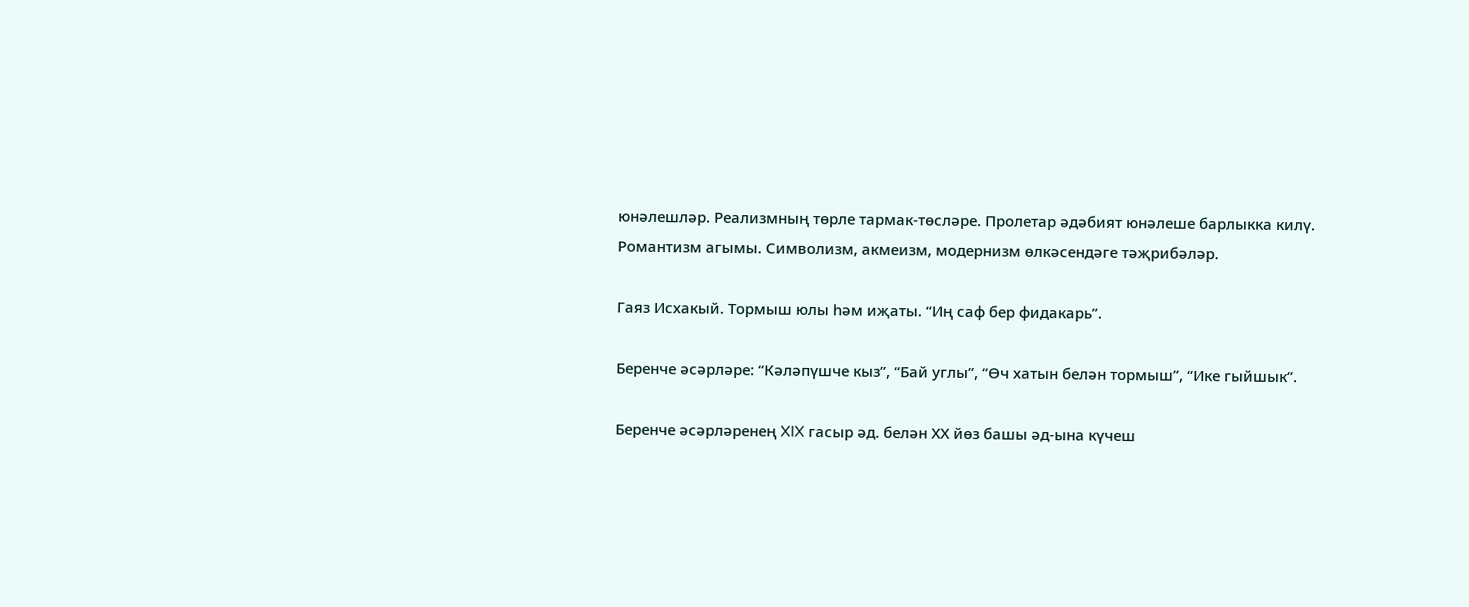юнәлешләр. Реализмның төрле тармак-төсләре. Пролетар әдәбият юнәлеше барлыкка килү. Романтизм агымы. Символизм, акмеизм, модернизм өлкәсендәге тәҗрибәләр.

Гаяз Исхакый. Тормыш юлы һәм иҗаты. “Иң саф бер фидакарь”.

Беренче әсәрләре: “Кәләпүшче кыз”, “Бай углы”, “Өч хатын белән тормыш”, “Ике гыйшык”.

Беренче әсәрләренең XIX гасыр әд. белән ХХ йөз башы әд-ына күчеш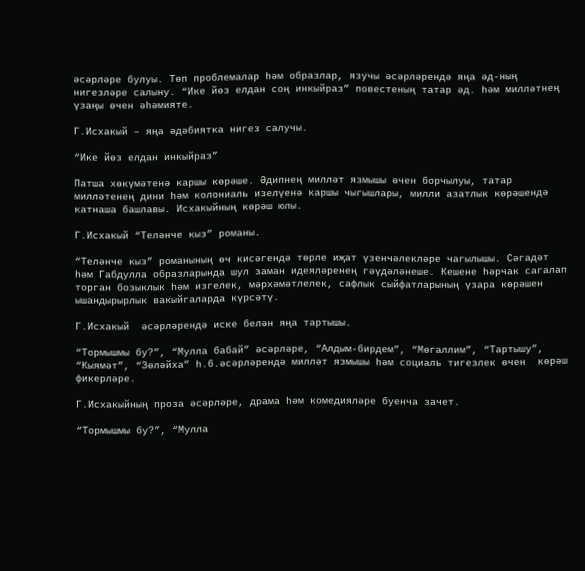әсәрләре булуы. Төп проблемалар һәм образлар, язучы әсәрләрендә яңа әд-ның нигезләре салыну. “Ике йөз елдан соң инкыйраз” повестеның татар әд. һәм милләтнең үзаңы өчен әһәмияте.

Г.Исхакый – яңа әдәбиятка нигез салучы.

“Ике йөз елдан инкыйраз”

Патша хөкүмәтенә каршы көрәше. Әдипнең милләт язмышы өчен борчылуы, татар милләтенең дини һәм колониаль изелүенә каршы чыгышлары, милли азатлык көрәшендә катнаша башлавы. Исхакыйның көрәш юлы.

Г.Исхакый “Теләнче кыз” романы.

“Теләнче кыз” романының өч кисәгендә төрле иҗат үзенчәлекләре чагылышы. Сәгадәт һәм Габдулла образларында шул заман идеяләренең гәүдәләнеше. Кешене һәрчак сагалап торган бозыклык һәм изгелек, мәрхәмәтлелек, сафлык сыйфатларының үзара көрәшен ышандырырлык вакыйгаларда күрсәтү.

Г.Исхакый  әсәрләрендә иске белән яңа тартышы.

“Тормышмы бу?”, “Мулла бабай” әсәрләре, “Алдым-бирдем”, “Мөгаллим”, “Тартышу”, “Кыямәт”, “Зөләйха” һ.б.әсәрләрендә милләт язмышы һәм социаль тигезлек өчен  көрәш фикерләре.

Г.Исхакыйның проза әсәрләре, драма һәм комедияләре буенча зачет.

“Тормышмы бу?”, “Мулла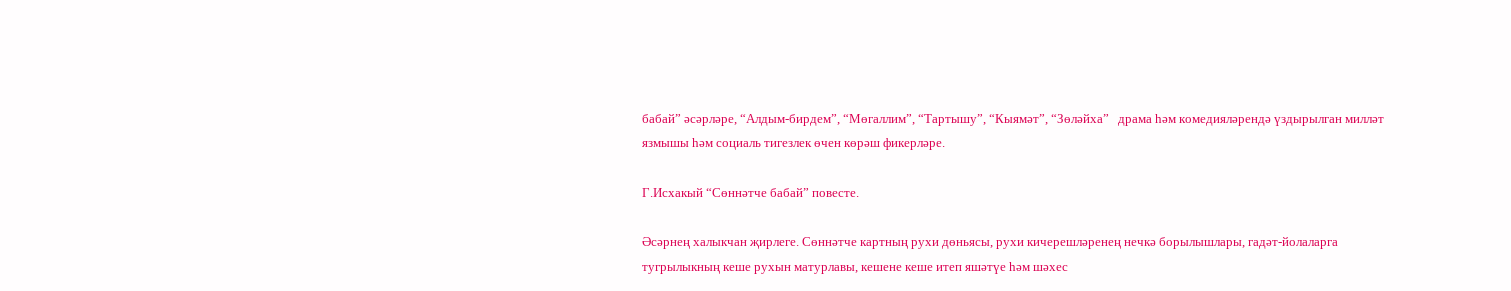бабай” әсәрләре, “Алдым-бирдем”, “Мөгаллим”, “Тартышу”, “Кыямәт”, “Зөләйха”   драма һәм комедияләрендә үздырылган милләт язмышы һәм социаль тигезлек өчен көрәш фикерләре.

Г.Исхакый “Сөннәтче бабай” повесте.

Әсәрнең халыкчан җирлеге. Сөннәтче картның рухи дөньясы, рухи кичерешләренең нечкә борылышлары, гадәт-йолаларга тугрылыкның кеше рухын матурлавы, кешене кеше итеп яшәтүе һәм шәхес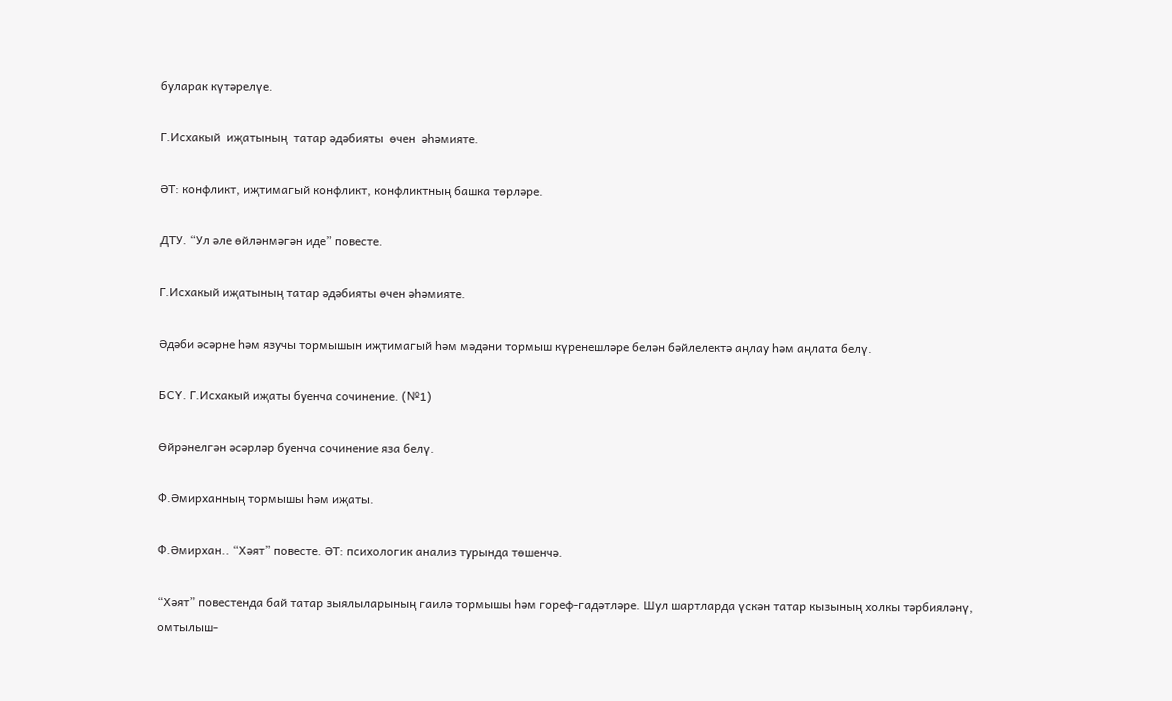буларак күтәрелүе.

Г.Исхакый  иҗатының  татар әдәбияты  өчен  әһәмияте.

ӘТ: конфликт, иҗтимагый конфликт, конфликтның башка төрләре.

ДТУ. “Ул әле өйләнмәгән иде” повесте.

Г.Исхакый иҗатының татар әдәбияты өчен әһәмияте.

Әдәби әсәрне һәм язучы тормышын иҗтимагый һәм мәдәни тормыш күренешләре белән бәйлелектә аңлау һәм аңлата белү.

БСҮ. Г.Исхакый иҗаты буенча сочинение. (№1)

Өйрәнелгән әсәрләр буенча сочинение яза белү.

Ф.Әмирханның тормышы һәм иҗаты.

Ф.Әмирхан.. “Хәят” повесте. ӘТ: психологик анализ турында төшенчә.

“Хәят” повестенда бай татар зыялыларының гаилә тормышы һәм гореф-гадәтләре. Шул шартларда үскән татар кызының холкы тәрбияләнү, омтылыш-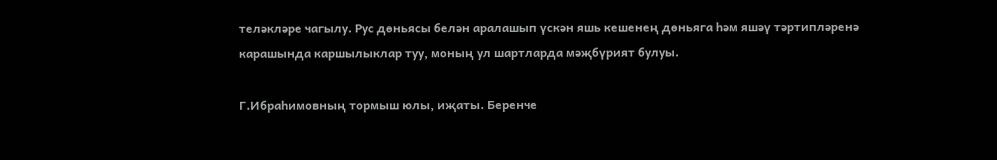теләкләре чагылу. Рус дөньясы белән аралашып үскән яшь кешенең дөньяга һәм яшәү тәртипләренә карашында каршылыклар туу, моның ул шартларда мәҗбүрият булуы.

Г.Ибраһимовның тормыш юлы, иҗаты. Беренче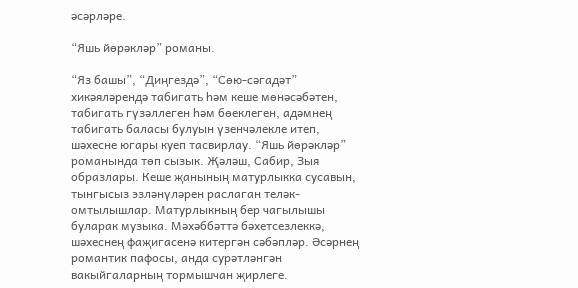әсәрләре.

“Яшь йөрәкләр” романы.

“Яз башы”, “Диңгездә”, “Сөю-сәгадәт” хикәяләрендә табигать һәм кеше мөнәсәбәтен, табигать гүзәллеген һәм бөеклеген, адәмнең табигать баласы булуын үзенчәлекле итеп, шәхесне югары куеп тасвирлау. “Яшь йөрәкләр” романында төп сызык. Җәләш, Сабир, Зыя образлары. Кеше җанының матурлыкка сусавын, тынгысыз эзләнүләрен раслаган теләк-омтылышлар. Матурлыкның бер чагылышы буларак музыка. Мәхәббәттә бәхетсезлеккә, шәхеснең фаҗигасенә китергән сәбәпләр. Әсәрнең романтик пафосы, анда сурәтләнгән вакыйгаларның тормышчан җирлеге.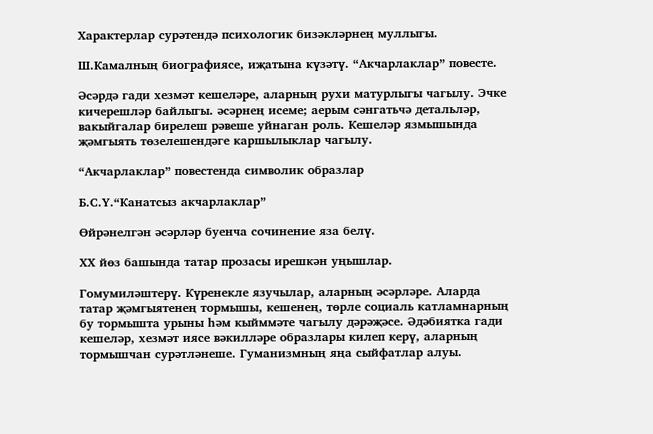Характерлар сурәтендә психологик бизәкләрнең муллыгы.

Ш.Камалның биографиясе, иҗатына күзәтү. “Акчарлаклар” повесте.

Әсәрдә гади хезмәт кешеләре, аларның рухи матурлыгы чагылу. Эчке кичерешләр байлыгы. әсәрнең исеме; аерым сәнгатьчә детальләр, вакыйгалар бирелеш рәвеше уйнаган роль. Кешеләр язмышында җәмгыять төзелешендәге каршылыклар чагылу.

“Акчарлаклар” повестенда символик образлар

Б.С.Ү.“Канатсыз акчарлаклар”

Өйрәнелгән әсәрләр буенча сочинение яза белү.

ХХ йөз башында татар прозасы ирешкән уңышлар.

Гомумиләштерү. Күренекле язучылар, аларның әсәрләре. Аларда татар җәмгыятенең тормышы, кешенең, төрле социаль катламнарның бу тормышта урыны һәм кыйммәте чагылу дәрәҗәсе. Әдәбиятка гади кешеләр, хезмәт иясе вәкилләре образлары килеп керү, аларның тормышчан сурәтләнеше. Гуманизмның яңа сыйфатлар алуы.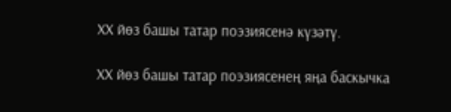ХХ йөз башы татар поэзиясенә күзәтү.

ХХ йөз башы татар поэзиясенең яңа баскычка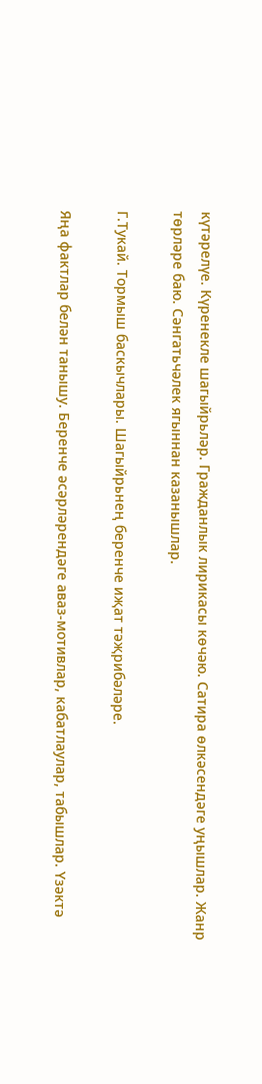күтәрелүе. Күренекле шагыйрьләр. Гражданлык лирикасы көчәю. Сатира өлкәсендәге уңышлар. Жанр төрләре баю. Сәнгатьчәлек ягыннан казанышлар.

Г.Тукай. Тормыш баскычлары. Шагыйрьнең беренче иҗат тәҗрибәләре.

Яңа фактлар белән танышу. Беренче әсәрләрендәге аваз-мотивлар, кабатлаулар, табышлар. Үзәктә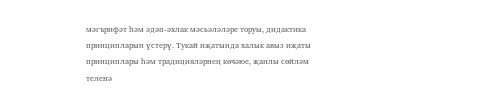мәгърифәт һәм әдәп-әхлак мәсьәләләре торуы, дидактика принципларын үстерү. Тукай иҗатында халык авыз иҗаты принциплары һәм традицияләрнең көчәюе, җанлы сөйләм теленә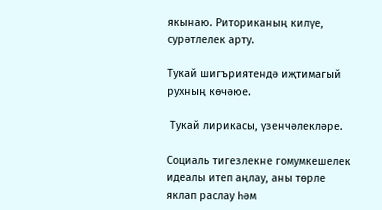якынаю. Риториканың килүе, сурәтлелек арту.

Тукай шигъриятендә иҗтимагый рухның көчәюе.

 Тукай лирикасы, үзенчәлекләре.

Социаль тигезлекне гомумкешелек идеалы итеп аңлау, аны төрле яклап раслау һәм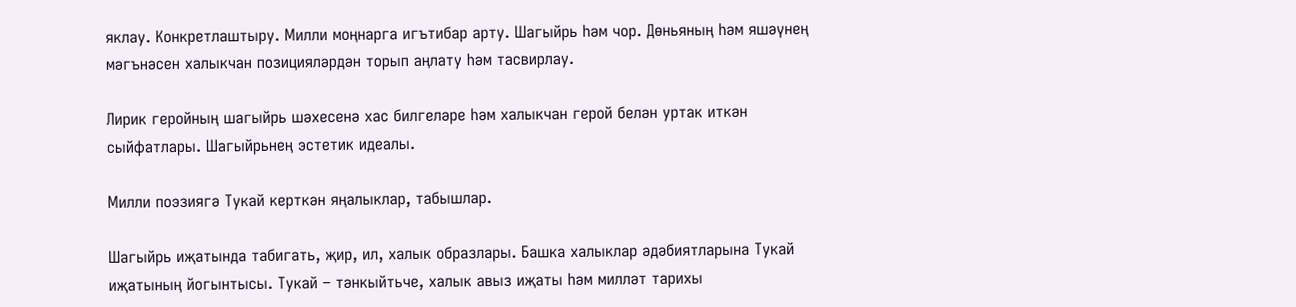яклау. Конкретлаштыру. Милли моңнарга игътибар арту. Шагыйрь һәм чор. Дөньяның һәм яшәүнең мәгънәсен халыкчан позицияләрдән торып аңлату һәм тасвирлау.

Лирик геройның шагыйрь шәхесенә хас билгеләре һәм халыкчан герой белән уртак иткән сыйфатлары. Шагыйрьнең эстетик идеалы.

Милли поэзиягә Тукай керткән яңалыклар, табышлар.

Шагыйрь иҗатында табигать, җир, ил, халык образлары. Башка халыклар әдәбиятларына Тукай иҗатының йогынтысы. Тукай – тәнкыйтьче, халык авыз иҗаты һәм милләт тарихы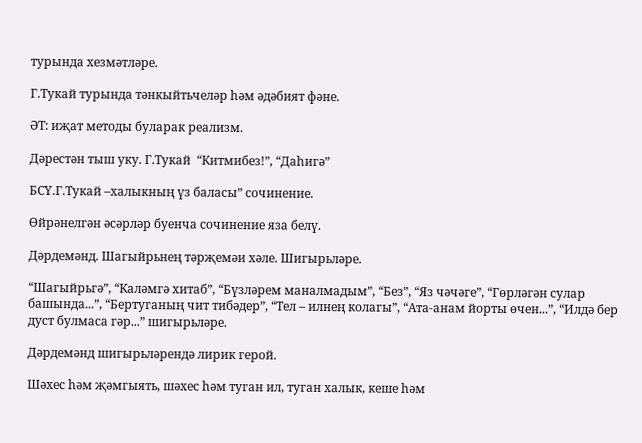турында хезмәтләре.

Г.Тукай турында тәнкыйтьчеләр һәм әдәбият фәне.

ӘТ: иҗат методы буларак реализм.

Дәрестән тыш уку. Г.Тукай  “Китмибез!”, “Даһигә”

БСҮ.Г.Тукай –халыкның үз баласы” сочинение.

Өйрәнелгән әсәрләр буенча сочинение яза белү.

Дәрдемәнд. Шагыйрьнең тәрҗемәи хәле. Шигырьләре.

“Шагыйрьгә”, “Каләмгә хитаб”, “Бүзләрем маналмадым”, “Без”, “Яз чәчәге”, “Гөрләгән сулар башында...”, “Бертуганың чит тибәдер”, “Тел – илнең колагы”, “Ата-анам йорты өчен...”, “Илдә бер дуст булмаса гәр...” шигырьләре.

Дәрдемәнд шигырьләрендә лирик герой.

Шәхес һәм җәмгыять, шәхес һәм туган ил, туган халык, кеше һәм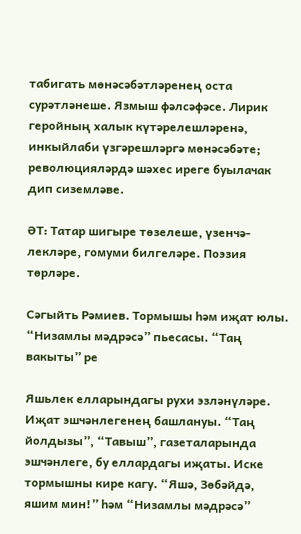табигать мөнәсәбәтләренең оста сурәтләнеше. Язмыш фәлсәфәсе. Лирик геройның халык күтәрелешләренә, инкыйлаби үзгәрешләргә мөнәсәбәте; революцияләрдә шәхес иреге буылачак дип сиземләве.

ӘТ: Татар шигыре төзелеше, үзенчә-лекләре, гомуми билгеләре. Поэзия төрләре.

Сәгыйть Рәмиев. Тормышы һәм иҗат юлы. “Низамлы мәдрәсә” пьесасы. “Таң вакыты” ре

Яшьлек елларындагы рухи эзләнүләре. Иҗат эшчәнлегенең башлануы. “Таң йолдызы”, “Тавыш”, газеталарында эшчәнлеге, бу еллардагы иҗаты. Иске тормышны кире кагу. “Яшә, Зөбәйдә, яшим мин!” һәм “Низамлы мәдрәсә”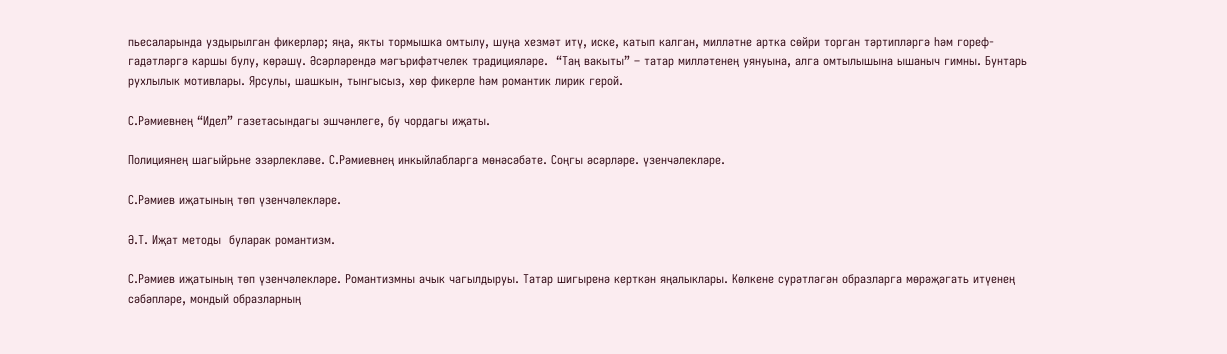пьесаларында уздырылган фикерләр; яңа, якты тормышка омтылу, шуңа хезмәт итү, иске, катып калган, милләтне артка сөйри торган тәртипләргә һәм гореф-гадәтләргә каршы булу, көрәшү. Әсәрләрендә мәгърифәтчелек традицияләре.  “Таң вакыты” – татар милләтенең уянуына, алга омтылышына ышаныч гимны. Бунтарь рухлылык мотивлары. Ярсулы, шашкын, тынгысыз, хөр фикерле һәм романтик лирик герой.

С.Рәмиевнең “Идел” газетасындагы эшчәнлеге, бу чордагы иҗаты.

Полициянең шагыйрьне эзәрлекләве. С.Рәмиевнең инкыйлабларга мөнәсәбәте. Соңгы әсәрләре. үзенчәлекләре.

С.Рәмиев иҗатының төп үзенчәлекләре.

Ә.Т. Иҗат методы  буларак романтизм.

С.Рәмиев иҗатының төп үзенчәлекләре. Романтизмны ачык чагылдыруы. Татар шигыренә керткән яңалыклары. Көлкене сурәтләгән образларга мөрәҗәгать итүенең сәбәпләре, мондый образларның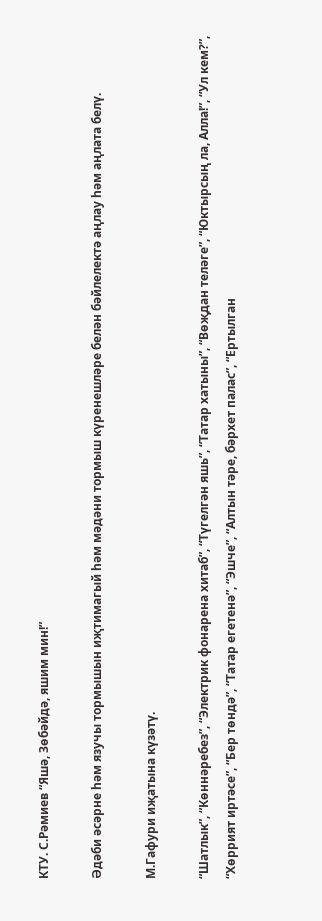КТУ. С.Рәмиев “Яшә, Зөбәйдә, яшим мин!”

Әдәби әсәрне һәм язучы тормышын иҗтимагый һәм мәдәни тормыш күренешләре белән бәйлелектә аңлау һәм аңлата белү.

М.Гафури иҗатына күзәтү.

“Шатлык”, “Көннәребез”, “Электрик фонарена хитаб”, “Түгелгән яшь”, “Татар хатыны”, “Вөҗдан теләге”, “Юктырсың ла, Алла!”, “Ул кем?”, “Хөррият иртәсе”, “Бер төндә”, “Татар егетенә”, “Эшче”, “Алтын тәре, бәрхет палас”, “Ертылган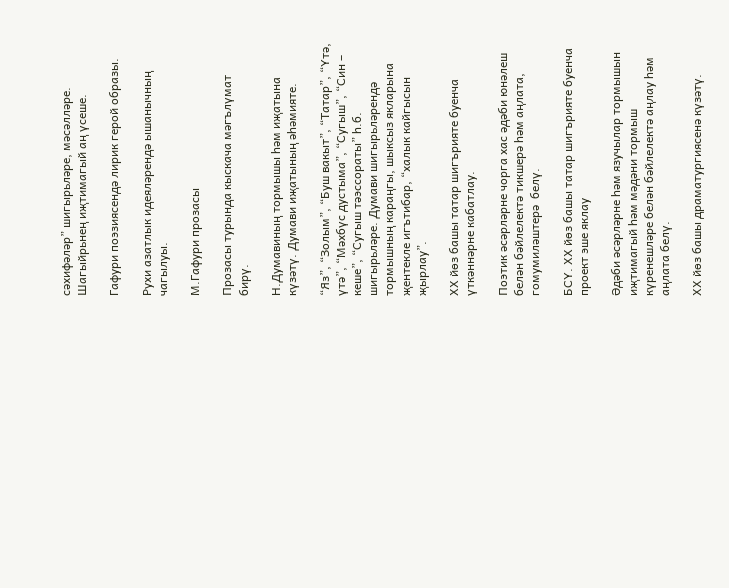сәхифәләр” шигырьләре, мәсәлләре. Шагыйрьнең иҗтимагый аң үсеше.

Гафури поэзиясендә лирик герой образы.

Рухи азатлык идеяләрендә ышанычның чагылуы.

М.Гафури прозасы

Прозасы турында кыскача мәгълүмат бирү.

Н.Думавиның тормышы һәм иҗатына күзәтү. Думави иҗатының әһәмияте.

“Яз”, “Золым”, “Буш вакыт”, “Татар”, “Үтә, үтә”, “Мәхбүс дустыма”, “Сугыш”, “Син – кеше”, “Сугыш тәэссораты” һ.б. шигырьләре. Думави шигырьләрендә тормышның караңгы, шыксыз якларына җентекле игътибар, “халык кайгысын җырлау”.

ХХ йөз башы татар шигърияте буенча үткәннәрне кабатлау.

Поэтик әсәрләрне чорга хас әдәби юнәлеш белән бәйлелектә тикшерә һәм аңлата, гомумиләштерә  белү.

БСҮ. ХХ йөз башы татар шигърияте буенча проект эше яклау

Әдәби әсәрләрне һәм язучылар тормышын иҗтимагый һәм мәдәни тормыш күренешләре белән бәйлелектә аңлау һәм аңлата белү.

ХХ йөз башы драматургиясенә күзәтү.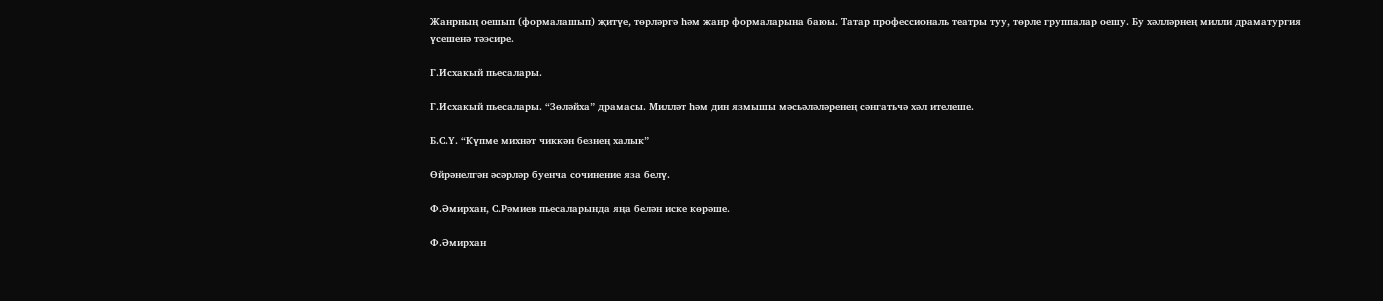Жанрның оешып (формалашып) җитүе, төрләргә һәм жанр формаларына баюы. Татар профессиональ театры туу, төрле группалар оешу. Бу хәлләрнең милли драматургия үсешенә тәэсире.

Г.Исхакый пьесалары.

Г.Исхакый пьесалары. “Зөләйха” драмасы. Милләт һәм дин язмышы мәсьәләләренең сәнгатьчә хәл ителеше.

Б.С.Ү. “Күпме михнәт чиккән безнең халык”

Өйрәнелгән әсәрләр буенча сочинение яза белү.

Ф.Әмирхан, С.Рәмиев пьесаларында яңа белән иске көрәше.

Ф.Әмирхан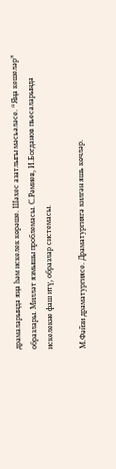драмаларында яңа һәм искелек көрәше. Шәхес азатлыгы мәсьәләсе. “Яңа кешеләр” образлары. Милләт язмышы проблемасы. С.Рәмиев, И.Богданов пьесаларында искелекне фаш итү, образлар системасы.

М.Фәйзи драматургиясе. Драматургиягә килгән яшь көчләр.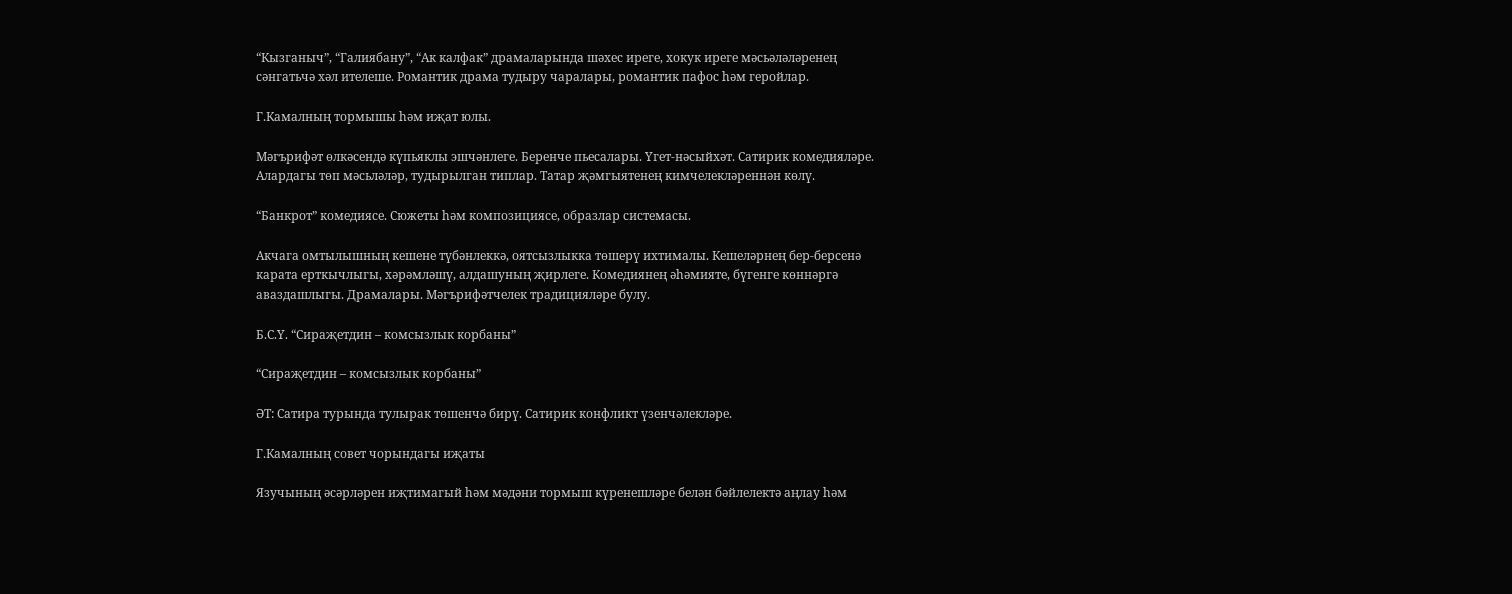“Кызганыч”, “Галиябану”, “Ак калфак” драмаларында шәхес иреге, хокук иреге мәсьәләләренең сәнгатьчә хәл ителеше. Романтик драма тудыру чаралары, романтик пафос һәм геройлар.

Г.Камалның тормышы һәм иҗат юлы.

Мәгърифәт өлкәсендә күпьяклы эшчәнлеге. Беренче пьесалары. Үгет-нәсыйхәт. Сатирик комедияләре. Алардагы төп мәсьләләр, тудырылган типлар. Татар җәмгыятенең кимчелекләреннән көлү.

“Банкрот” комедиясе. Сюжеты һәм композициясе, образлар системасы.

Акчага омтылышның кешене түбәнлеккә, оятсызлыкка төшерү ихтималы. Кешеләрнең бер-берсенә карата ерткычлыгы, хәрәмләшү, алдашуның җирлеге. Комедиянең әһәмияте, бүгенге көннәргә аваздашлыгы. Драмалары. Мәгърифәтчелек традицияләре булу.

Б.С.Ү. “Сираҗетдин – комсызлык корбаны”

“Сираҗетдин – комсызлык корбаны”

ӘТ: Сатира турында тулырак төшенчә бирү. Сатирик конфликт үзенчәлекләре.

Г.Камалның совет чорындагы иҗаты

Язучының әсәрләрен иҗтимагый һәм мәдәни тормыш күренешләре белән бәйлелектә аңлау һәм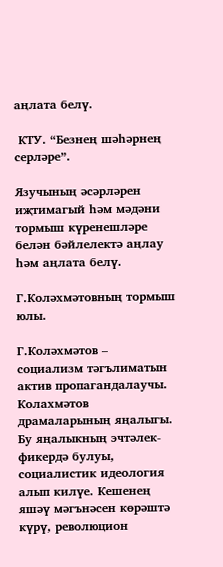аңлата белү.

 КТУ. “Безнең шәһәрнең серләре”.

Язучының әсәрләрен иҗтимагый һәм мәдәни тормыш күренешләре белән бәйлелектә аңлау һәм аңлата белү.

Г.Коләхмәтовның тормыш юлы.

Г.Коләхмәтов – социализм тәгълиматын актив пропагандалаучы. Колахмәтов драмаларының яңалыгы. Бу яңалыкның эчтәлек-фикердә булуы, социалистик идеология алып килүе. Кешенең яшәү мәгънәсен көрәштә күрү, революцион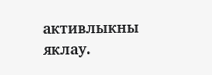активлыкны яклау.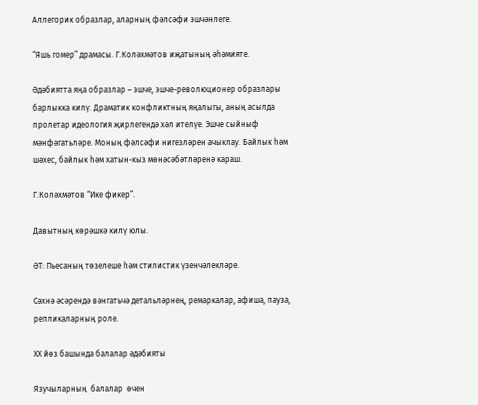Аллегорик образлар, аларның фәлсәфи эшчәнлеге.

“Яшь гомер” драмасы. Г.Коләхмәтов иҗатының әһәмияте.

Әдәбиятта яңа образлар – эшче, эшче-революционер образлары барлыкка килү. Драматик конфликтның яңалыгы, аның асылда пролетар идеология җирлегендә хәл ителүе. Эшче сыйныф мәнфәгатьләре. Моның фәлсәфи нигезләрен ачыклау. Байлык һәм шәхес, байлык һәм хатын-кыз мөнәсәбәтләренә караш.

Г.Коләхмәтов “Ике фикер”.

Давытның көрәшкә килү юлы.

ӘТ: Пьесаның төзелеше һәм стилистик үзенчәлекләре.

Сәхнә әсәрендә вәнгатьчә детальләрнең, ремаркалар, афиша, пауза, репликаларның роле.

ХХ йөз башында балалар әдәбияты

Язучыларның  балалар  өчен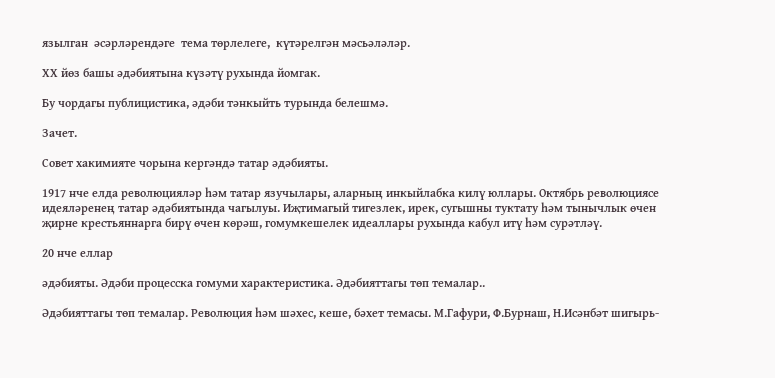язылган  әсәрләрендәге  тема төрлелеге,  күтәрелгән мәсьәләләр.

ХХ йөз башы әдәбиятына күзәтү рухында йомгак.

Бу чордагы публицистика, әдәби тәнкыйть турында белешмә.

Зачет.

Совет хакимияте чорына кергәндә татар әдәбияты.

1917 нче елда революцияләр һәм татар язучылары, аларның инкыйлабка килү юллары. Октябрь революциясе идеяләренең татар әдәбиятында чагылуы. Иҗтимагый тигезлек, ирек, сугышны туктату һәм тынычлык өчен җирне крестьяннарга бирү өчен көрәш, гомумкешелек идеаллары рухында кабул итү һәм сурәтләү.

20 нче еллар

әдәбияты. Әдәби процесска гомуми характеристика. Әдәбияттагы төп темалар..

Әдәбияттагы төп темалар. Революция һәм шәхес, кеше, бәхет темасы. М.Гафури, Ф.Бурнаш, Н.Исәнбәт шигырь-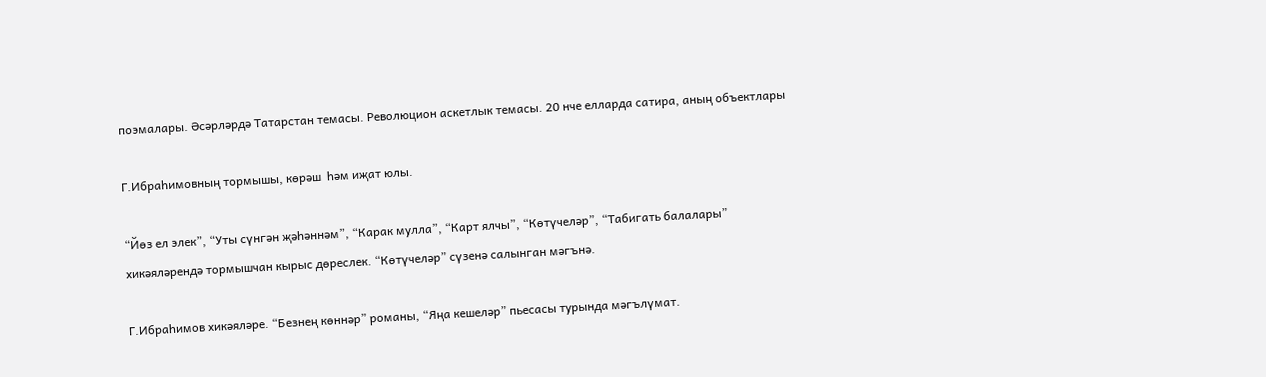поэмалары. Әсәрләрдә Татарстан темасы. Революцион аскетлык темасы. 20 нче елларда сатира, аның объектлары

Г.Ибраһимовның тормышы, көрәш  һәм иҗат юлы.

“Йөз ел элек”, “Уты сүнгән җәһәннәм”, “Карак мулла”, “Карт ялчы”, “Көтүчеләр”, “Табигать балалары” хикәяләрендә тормышчан кырыс дөреслек. “Көтүчеләр” сүзенә салынган мәгънә.

Г.Ибраһимов хикәяләре. “Безнең көннәр” романы, “Яңа кешеләр” пьесасы турында мәгълүмат.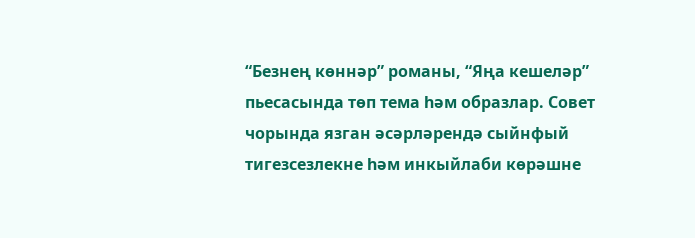“Безнең көннәр” романы, “Яңа кешеләр” пьесасында төп тема һәм образлар. Совет чорында язган әсәрләрендә сыйнфый тигезсезлекне һәм инкыйлаби көрәшне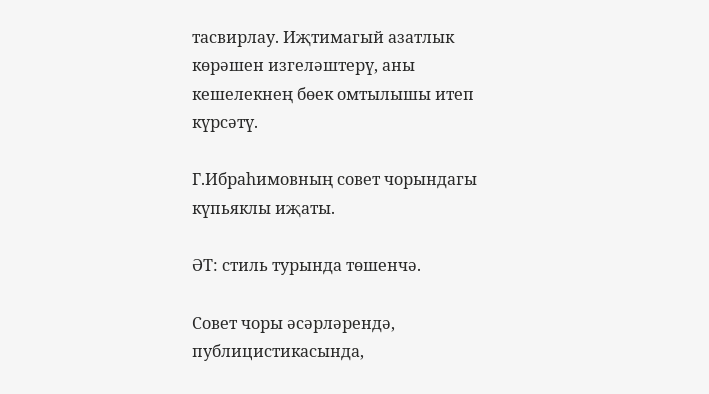тасвирлау. Иҗтимагый азатлык көрәшен изгеләштерү, аны кешелекнең бөек омтылышы итеп күрсәтү.

Г.Ибраһимовның совет чорындагы күпьяклы иҗаты.

ӘТ: стиль турында төшенчә.

Совет чоры әсәрләрендә, публицистикасында,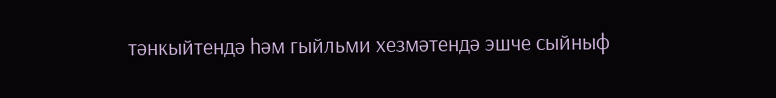тәнкыйтендә һәм гыйльми хезмәтендә эшче сыйныф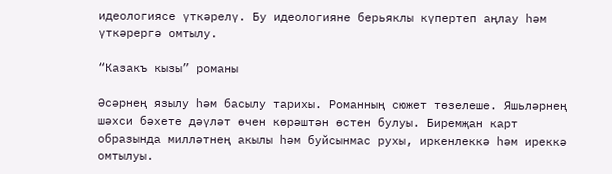идеологиясе үткәрелү. Бу идеологияне берьяклы күпертеп аңлау һәм үткәрергә омтылу.

“Казакъ кызы” романы

Әсәрнең язылу һәм басылу тарихы. Романның сюжет төзелеше. Яшьләрнең шәхси бәхете дәүләт өчен көрәштән өстен булуы. Биремҗан карт образында милләтнең акылы һәм буйсынмас рухы, иркенлеккә һәм иреккә омтылуы.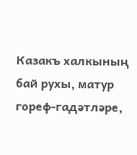Казакъ халкының бай рухы, матур гореф-гадәтләре,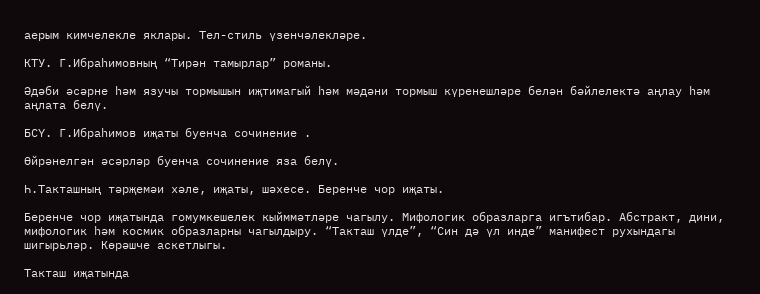аерым кимчелекле яклары. Тел-стиль үзенчәлекләре.

КТУ. Г.Ибраһимовның “Тирән тамырлар” романы.

Әдәби әсәрне һәм язучы тормышын иҗтимагый һәм мәдәни тормыш күренешләре белән бәйлелектә аңлау һәм аңлата белү.

БСҮ. Г.Ибраһимов иҗаты буенча сочинение .

Өйрәнелгән әсәрләр буенча сочинение яза белү.

Һ.Такташның тәрҗемәи хәле, иҗаты, шәхесе. Беренче чор иҗаты.

Беренче чор иҗатында гомумкешелек кыйммәтләре чагылу. Мифологик образларга игътибар. Абстракт, дини, мифологик һәм космик образларны чагылдыру. “Такташ үлде”, “Син дә үл инде” манифест рухындагы шигырьләр. Көрәшче аскетлыгы.

Такташ иҗатында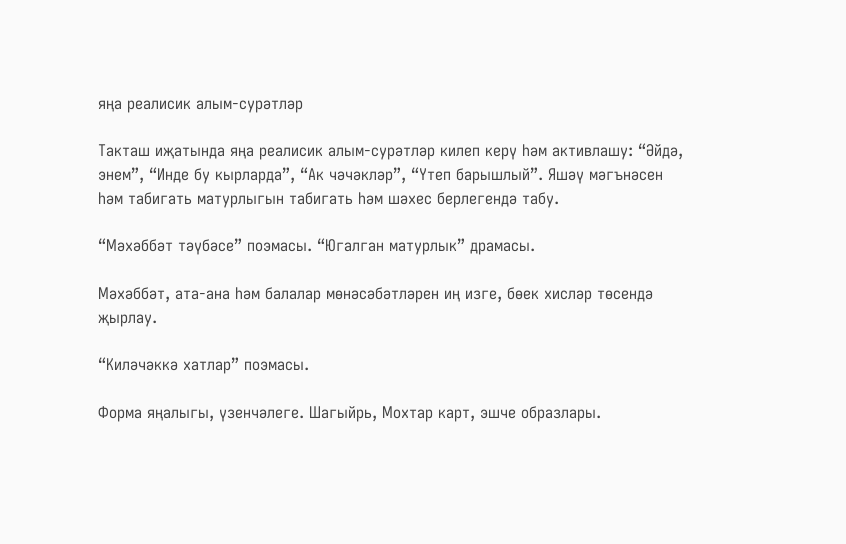яңа реалисик алым-сурәтләр

Такташ иҗатында яңа реалисик алым-сурәтләр килеп керү һәм активлашу: “Әйдә, энем”, “Инде бу кырларда”, “Ак чәчәкләр”, “Үтеп барышлый”. Яшәү мәгънәсен һәм табигать матурлыгын табигать һәм шәхес берлегендә табу.

“Мәхәббәт тәүбәсе” поэмасы. “Югалган матурлык” драмасы.

Мәхәббәт, ата-ана һәм балалар мөнәсәбәтләрен иң изге, бөек хисләр төсендә җырлау.

“Киләчәккә хатлар” поэмасы.

Форма яңалыгы, үзенчәлеге. Шагыйрь, Мохтар карт, эшче образлары.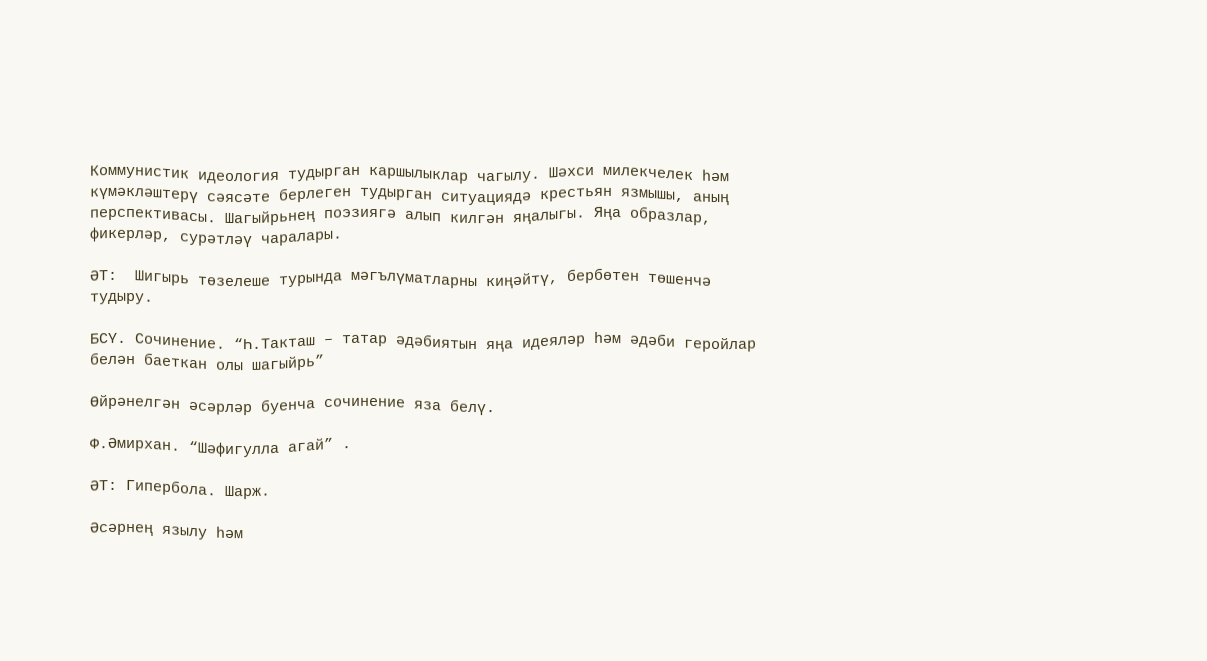Коммунистик идеология тудырган каршылыклар чагылу. Шәхси милекчелек һәм күмәкләштерү сәясәте берлеген тудырган ситуациядә крестьян язмышы, аның перспективасы. Шагыйрьнең поэзиягә алып килгән яңалыгы. Яңа образлар, фикерләр, сурәтләү чаралары.

ӘТ:  Шигырь төзелеше турында мәгълүматларны киңәйтү, бербөтен төшенчә тудыру.

БСҮ. Сочинение. “Һ.Такташ – татар әдәбиятын яңа идеяләр һәм әдәби геройлар белән баеткан олы шагыйрь”

Өйрәнелгән әсәрләр буенча сочинение яза белү.

Ф.Әмирхан. “Шәфигулла агай” .

ӘТ: Гипербола. Шарж.

Әсәрнең язылу һәм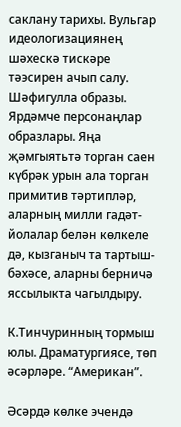саклану тарихы. Вульгар идеологизациянең шәхескә тискәре тәэсирен ачып салу. Шәфигулла образы. Ярдәмче персонаңлар образлары. Яңа җәмгыятьтә торган саен күбрәк урын ала торган примитив тәртипләр, аларның милли гадәт-йолалар белән көлкеле дә, кызганыч та тартыш-бәхәсе, аларны берничә яссылыкта чагылдыру.

К.Тинчуринның тормыш юлы. Драматургиясе, төп әсәрләре. “Американ”.

Әсәрдә көлке эчендә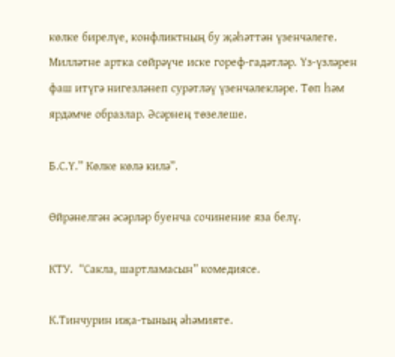көлке бирелүе, конфликтның бу җәһәттән үзенчәлеге. Милләтне артка сөйрәүче иске гореф-гадәтләр. Үз-үзләрен фаш итүгә нигезләнеп сурәтләү үзенчәлекләре. Төп һәм ярдәмче образлар. Әсәрнең төзелеше.

Б.С.Ү.” Көлке көлә килә”.

Өйрәнелгән әсәрләр буенча сочинение яза белү.

КТУ.  “Сакла, шартламасын” комедиясе.

К.Тинчурин иҗа-тының әһәмияте.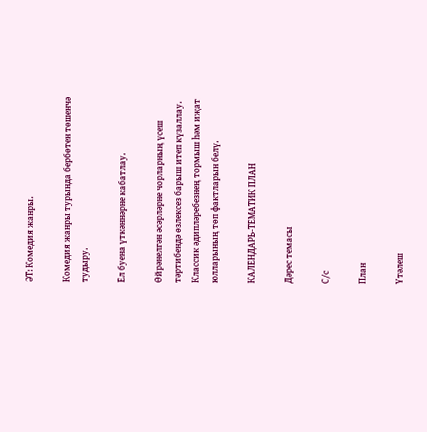ӘТ: Комедия жанры.

Комедия жанры турында бербөтен төшенчә тудыру.

Ел буена үткәннәрне кабатлау.

Өйрәнелгән әсәрләрне чорларның үсеш тәртибендә өзлексез барыш итеп күзаллау. Классик әдипләребезнең тормыш һәм иҗат юлларының төп фактларын белү.

КАЛЕНДАРЬ-ТЕМАТИК ПЛАН

Дәрес темасы

С/с

План

Үтәлеш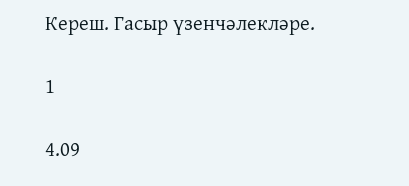Кереш. Гасыр үзенчәлекләре.

1

4.09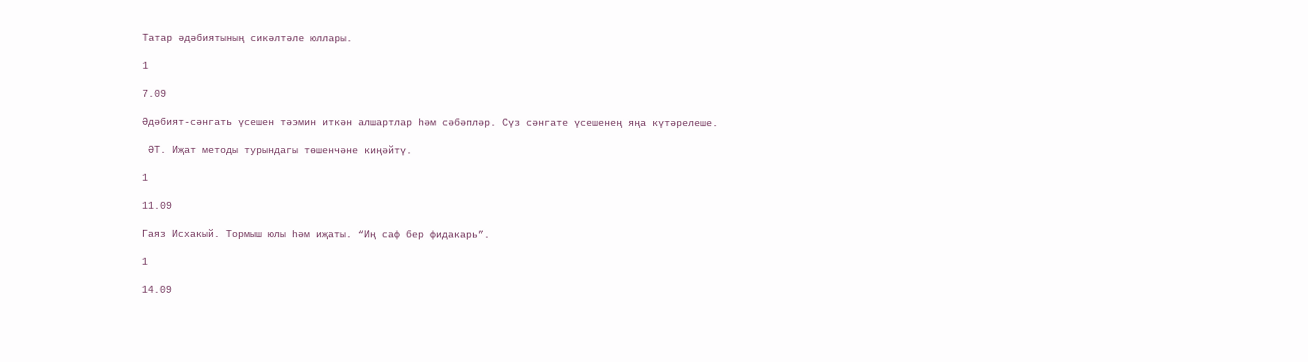Татар әдәбиятының сикәлтәле юллары.

1

7.09

Әдәбият-сәнгать үсешен тәэмин иткән алшартлар һәм сәбәпләр. Сүз сәнгате үсешенең яңа күтәрелеше.

 ӘТ. Иҗат методы турындагы төшенчәне киңәйтү.

1

11.09

Гаяз Исхакый. Тормыш юлы һәм иҗаты. “Иң саф бер фидакарь”.

1

14.09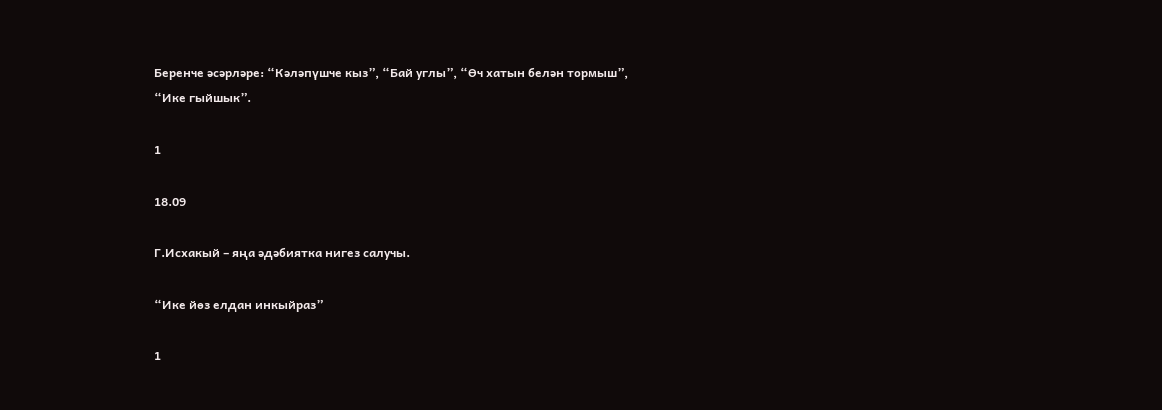Беренче әсәрләре: “Кәләпүшче кыз”, “Бай углы”, “Өч хатын белән тормыш”, “Ике гыйшык”.

1

18.09

Г.Исхакый – яңа әдәбиятка нигез салучы.

“Ике йөз елдан инкыйраз”

1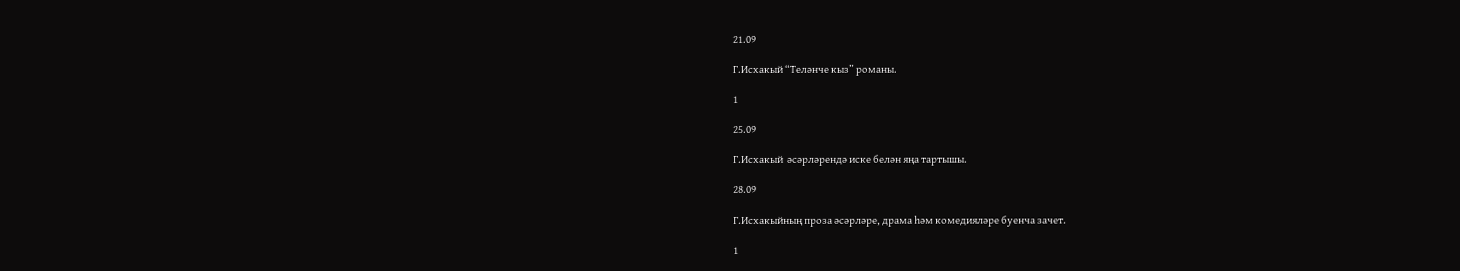21.09

Г.Исхакый “Теләнче кыз” романы.

1

25.09

Г.Исхакый  әсәрләрендә иске белән яңа тартышы.

28.09

Г.Исхакыйның проза әсәрләре, драма һәм комедияләре буенча зачет.

1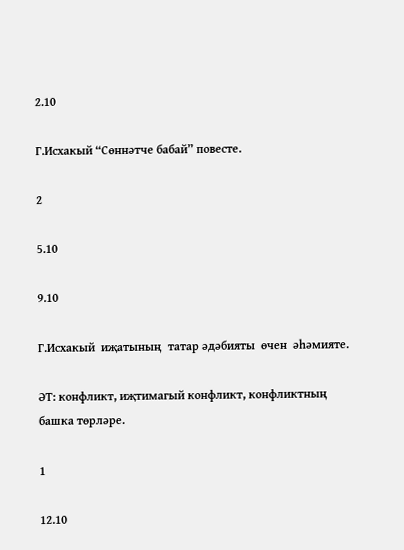2.10

Г.Исхакый “Сөннәтче бабай” повесте.

2

5.10

9.10

Г.Исхакый  иҗатының  татар әдәбияты  өчен  әһәмияте.

ӘТ: конфликт, иҗтимагый конфликт, конфликтның башка төрләре.

1

12.10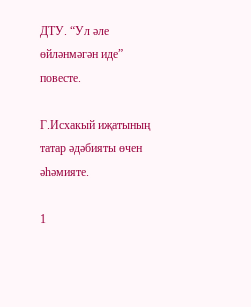ДТУ. “Ул әле өйләнмәгән иде” повесте.

Г.Исхакый иҗатының татар әдәбияты өчен әһәмияте.

1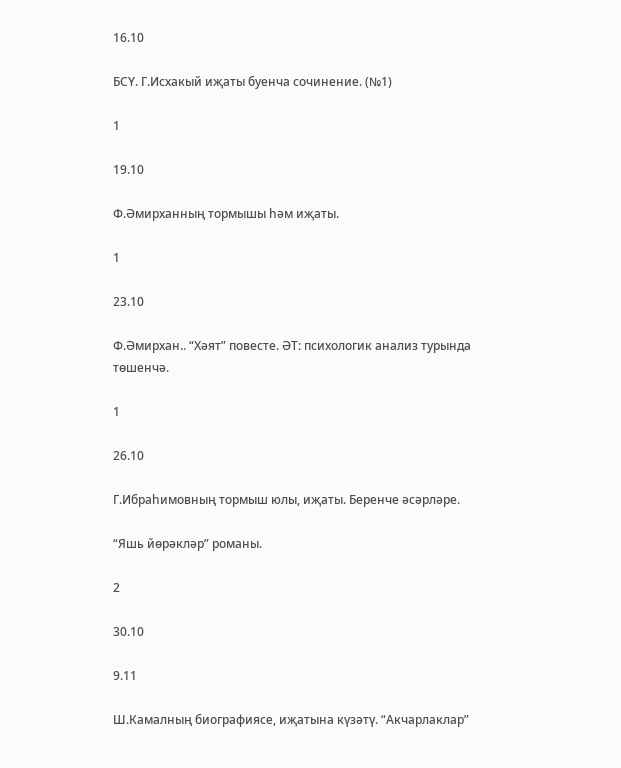16.10

БСҮ. Г.Исхакый иҗаты буенча сочинение. (№1)

1

19.10

Ф.Әмирханның тормышы һәм иҗаты.

1

23.10

Ф.Әмирхан.. “Хәят” повесте. ӘТ: психологик анализ турында төшенчә.

1

26.10

Г.Ибраһимовның тормыш юлы, иҗаты. Беренче әсәрләре.

“Яшь йөрәкләр” романы.

2

30.10

9.11

Ш.Камалның биографиясе, иҗатына күзәтү. “Акчарлаклар”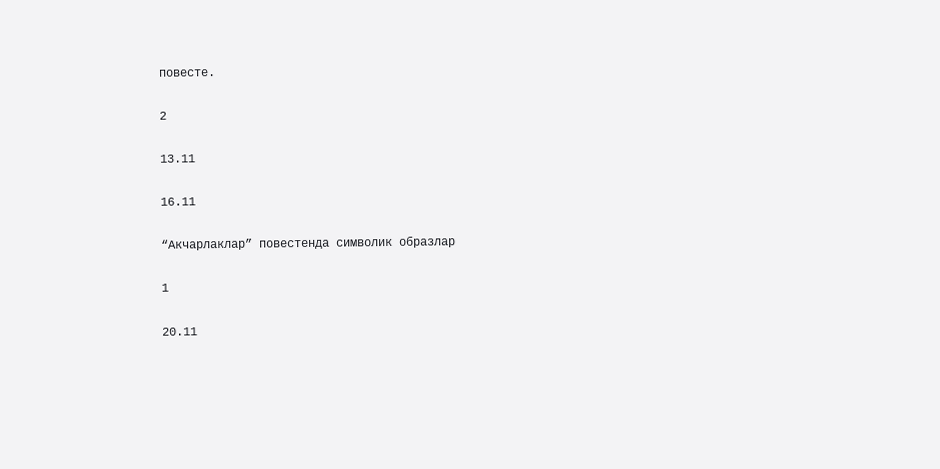повесте.

2

13.11

16.11

“Акчарлаклар” повестенда символик образлар

1

20.11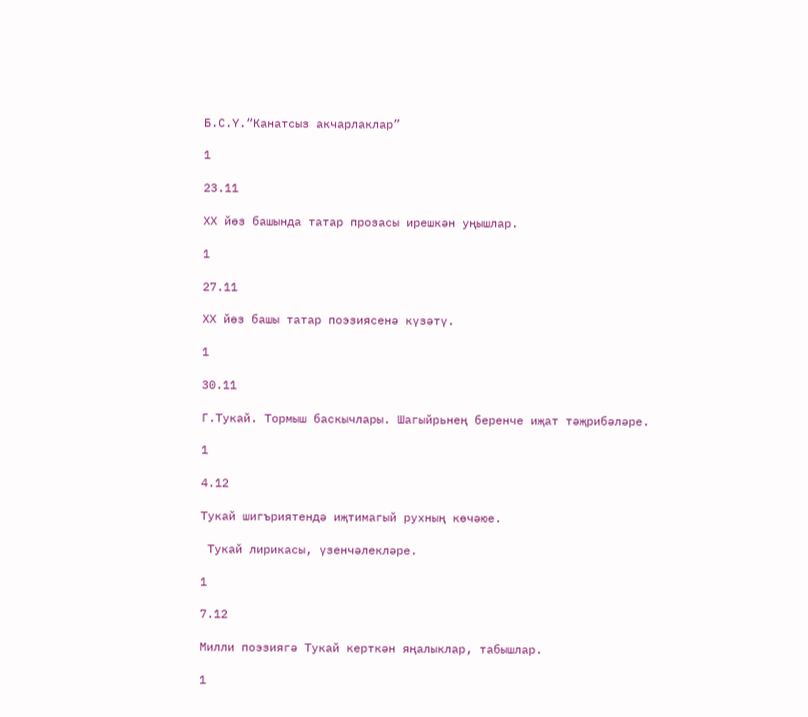Б.С.Ү.“Канатсыз акчарлаклар”

1

23.11

ХХ йөз башында татар прозасы ирешкән уңышлар.

1

27.11

ХХ йөз башы татар поэзиясенә күзәтү.

1

30.11

Г.Тукай. Тормыш баскычлары. Шагыйрьнең беренче иҗат тәҗрибәләре.

1

4.12

Тукай шигъриятендә иҗтимагый рухның көчәюе.

 Тукай лирикасы, үзенчәлекләре.

1

7.12

Милли поэзиягә Тукай керткән яңалыклар, табышлар.

1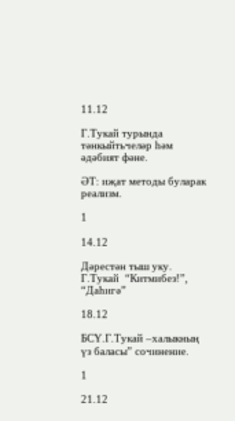11.12

Г.Тукай турында тәнкыйтьчеләр һәм әдәбият фәне.

ӘТ: иҗат методы буларак реализм.

1

14.12

Дәрестән тыш уку. Г.Тукай  “Китмибез!”, “Даһигә”

18.12

БСҮ.Г.Тукай –халыкның үз баласы” сочинение.

1

21.12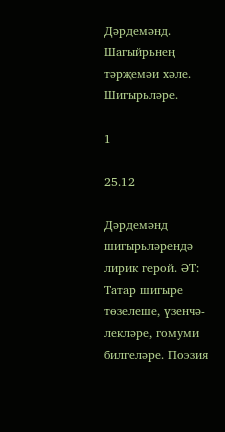Дәрдемәнд. Шагыйрьнең тәрҗемәи хәле. Шигырьләре.

1

25.12

Дәрдемәнд шигырьләрендә лирик герой. ӘТ: Татар шигыре төзелеше, үзенчә-лекләре, гомуми билгеләре. Поэзия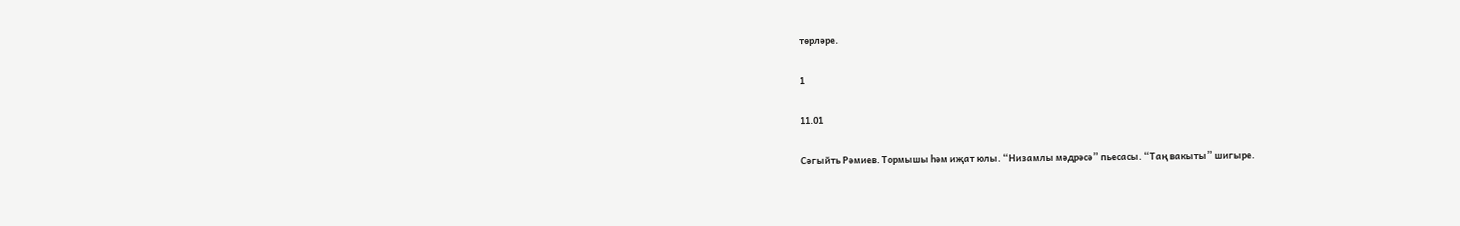төрләре.

1

11.01

Сәгыйть Рәмиев. Тормышы һәм иҗат юлы. “Низамлы мәдрәсә” пьесасы. “Таң вакыты” шигыре.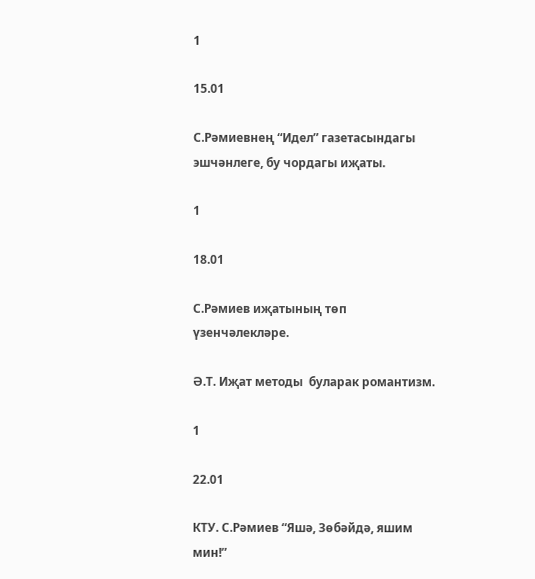1

15.01

С.Рәмиевнең “Идел” газетасындагы эшчәнлеге, бу чордагы иҗаты.

1

18.01

С.Рәмиев иҗатының төп үзенчәлекләре.

Ә.Т. Иҗат методы  буларак романтизм.

1

22.01

КТУ. С.Рәмиев “Яшә, Зөбәйдә, яшим мин!”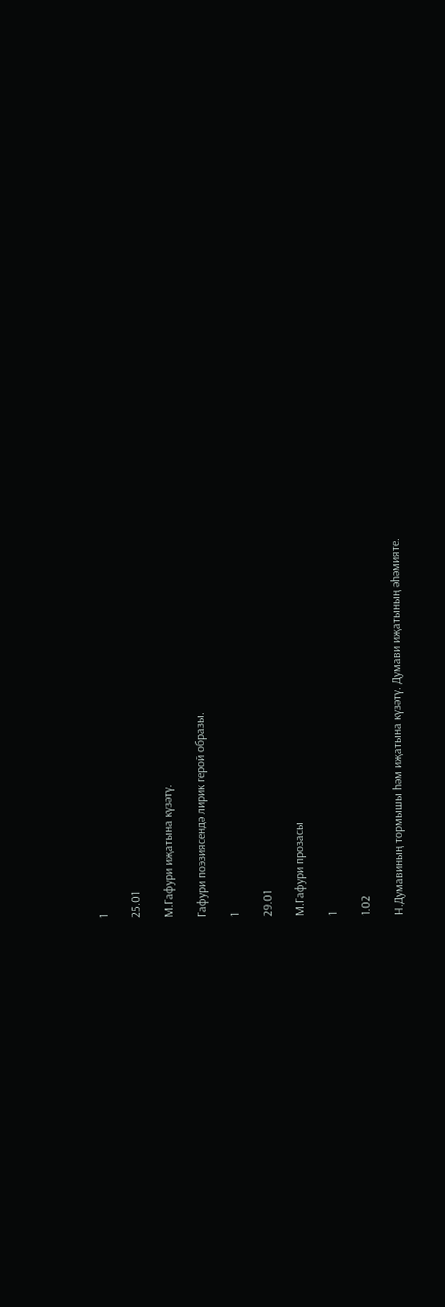1

25.01

М.Гафури иҗатына күзәтү.

Гафури поэзиясендә лирик герой образы.

1

29.01

М.Гафури прозасы

1

1.02

Н.Думавиның тормышы һәм иҗатына күзәтү. Думави иҗатының әһәмияте.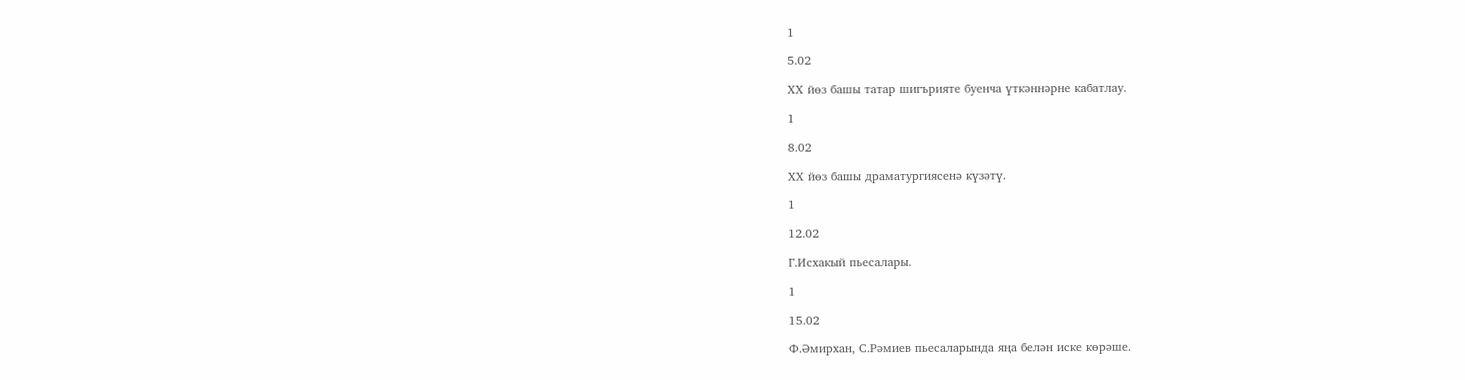1

5.02

ХХ йөз башы татар шигърияте буенча үткәннәрне кабатлау.

1

8.02

ХХ йөз башы драматургиясенә күзәтү.

1

12.02

Г.Исхакый пьесалары.

1

15.02

Ф.Әмирхан, С.Рәмиев пьесаларында яңа белән иске көрәше.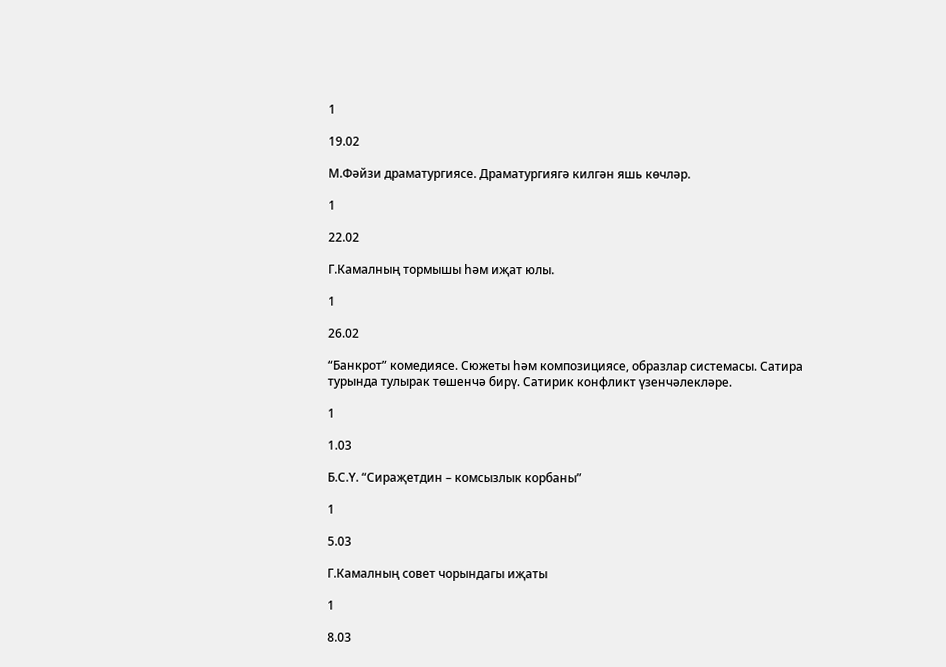1

19.02

М.Фәйзи драматургиясе. Драматургиягә килгән яшь көчләр.

1

22.02

Г.Камалның тормышы һәм иҗат юлы.

1

26.02

“Банкрот” комедиясе. Сюжеты һәм композициясе, образлар системасы. Сатира турында тулырак төшенчә бирү. Сатирик конфликт үзенчәлекләре.

1

1.03

Б.С.Ү. “Сираҗетдин – комсызлык корбаны”

1

5.03

Г.Камалның совет чорындагы иҗаты

1

8.03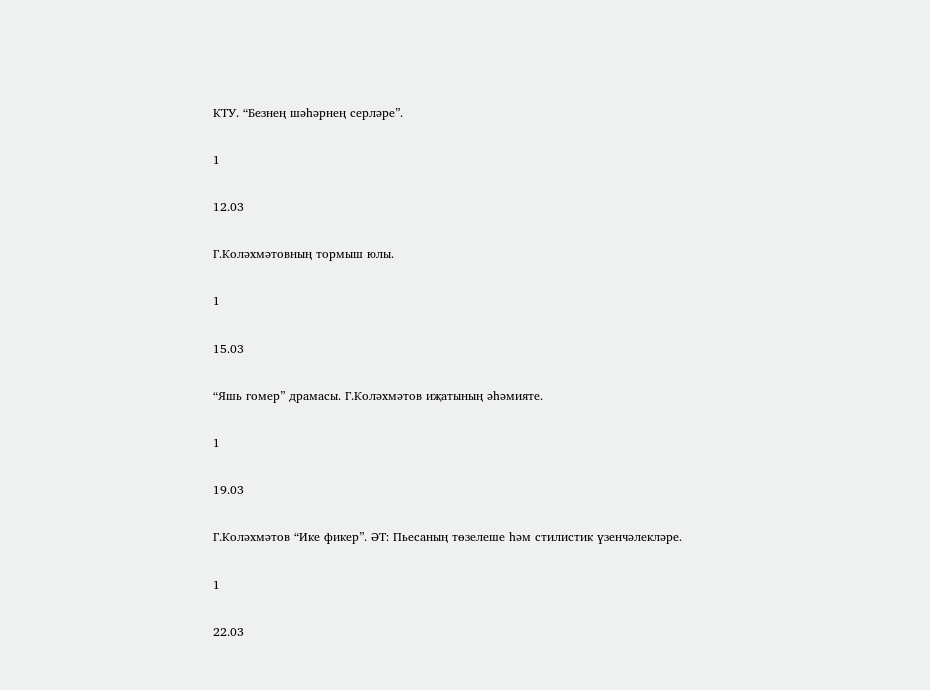КТУ. “Безнең шәһәрнең серләре”.

1

12.03

Г.Коләхмәтовның тормыш юлы.

1

15.03

“Яшь гомер” драмасы. Г.Коләхмәтов иҗатының әһәмияте.

1

19.03

Г.Коләхмәтов “Ике фикер”. ӘТ: Пьесаның төзелеше һәм стилистик үзенчәлекләре.

1

22.03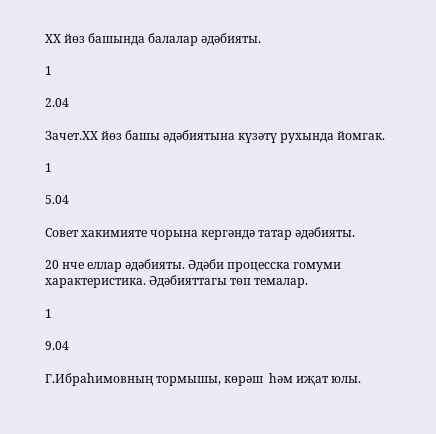ХХ йөз башында балалар әдәбияты.

1

2.04

Зачет.ХХ йөз башы әдәбиятына күзәтү рухында йомгак.

1

5.04

Совет хакимияте чорына кергәндә татар әдәбияты.

20 нче еллар әдәбияты. Әдәби процесска гомуми характеристика. Әдәбияттагы төп темалар.

1

9.04

Г.Ибраһимовның тормышы, көрәш  һәм иҗат юлы.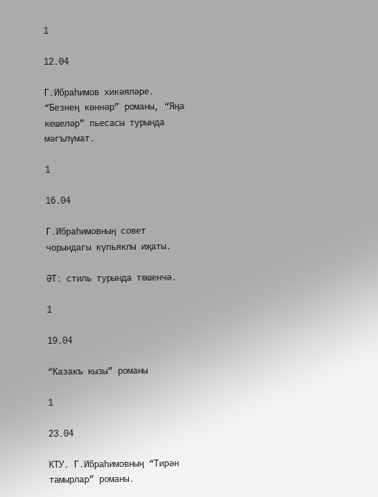1

12.04

Г.Ибраһимов хикәяләре. “Безнең көннәр” романы, “Яңа кешеләр” пьесасы турында мәгълүмат.

1

16.04

Г.Ибраһимовның совет чорындагы күпьяклы иҗаты.

ӘТ: стиль турында төшенчә.

1

19.04

“Казакъ кызы” романы

1

23.04

КТУ. Г.Ибраһимовның “Тирән тамырлар” романы.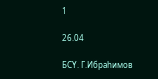1

26.04

БСҮ. Г.Ибраһимов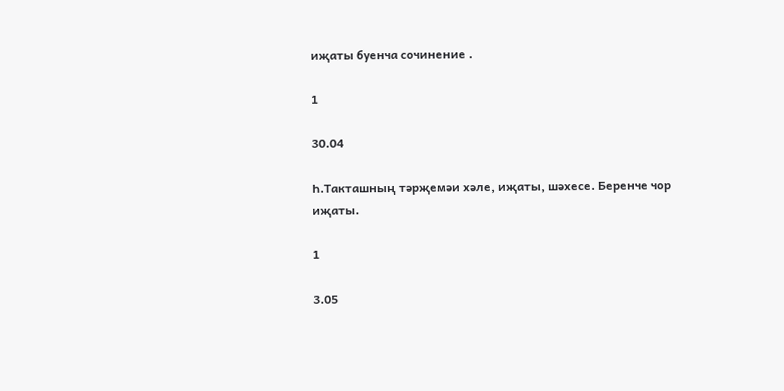иҗаты буенча сочинение .

1

30.04

Һ.Такташның тәрҗемәи хәле, иҗаты, шәхесе. Беренче чор иҗаты.

1

3.05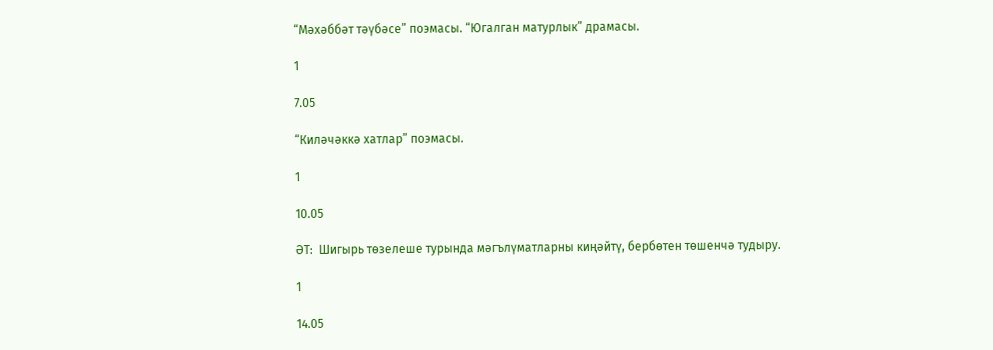“Мәхәббәт тәүбәсе” поэмасы. “Югалган матурлык” драмасы.

1

7.05

“Киләчәккә хатлар” поэмасы.

1

10.05

ӘТ:  Шигырь төзелеше турында мәгълүматларны киңәйтү, бербөтен төшенчә тудыру.

1

14.05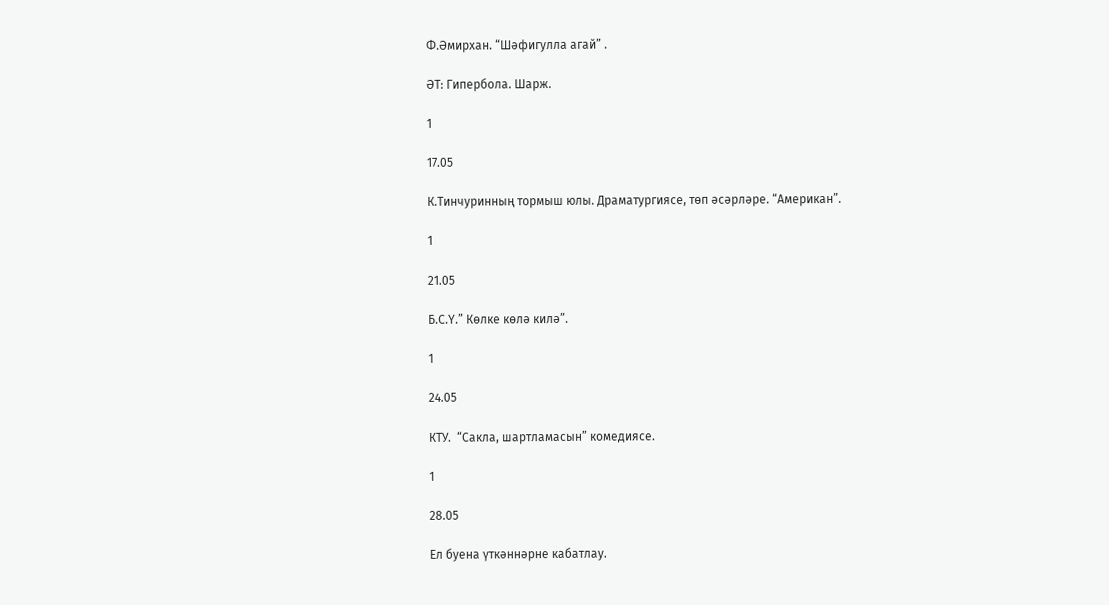Ф.Әмирхан. “Шәфигулла агай” .

ӘТ: Гипербола. Шарж.

1

17.05

К.Тинчуринның тормыш юлы. Драматургиясе, төп әсәрләре. “Американ”.

1

21.05

Б.С.Ү.” Көлке көлә килә”.

1

24.05

КТУ.  “Сакла, шартламасын” комедиясе.

1

28.05

Ел буена үткәннәрне кабатлау.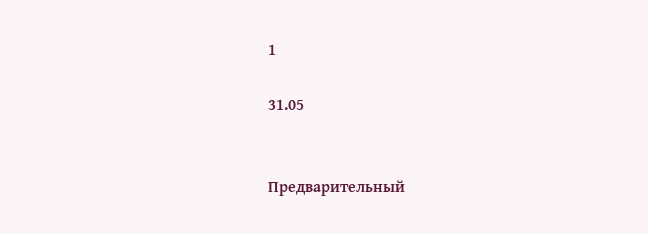1

31.05


Предварительный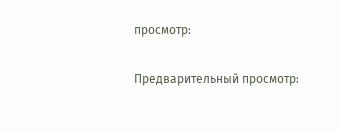просмотр:

Предварительный просмотр: